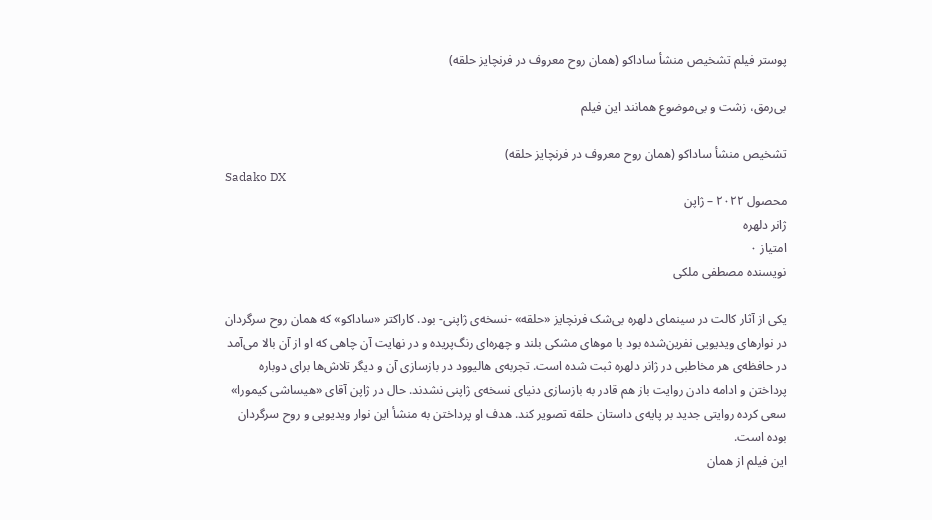پوستر فیلم تشخیص منشأ ساداکو (همان روح معروف در فرنچایز حلقه)

بی‌رمق، زشت و بی‌موضوع همانند این فیلم

تشخیص منشأ ساداکو (همان روح معروف در فرنچایز حلقه)
Sadako DX
محصول ۲۰۲۲ – ژاپن
ژانر دلهره
امتیاز ۰
نویسنده مصطفی ملکی

یکی از آثار کالت در سینمای دلهره بی‌شک فرنچایز «حلقه» -نسخه‌ی ژاپنی- بود. کاراکتر «ساداکو» که همان روح سرگردان در نوارهای ویدیویی نفرین‌شده بود با موهای مشکی بلند و چهره‌ای رنگ‌پریده و در نهایت آن چاهی که او از آن بالا می‌آمد در حافظه‌ی هر مخاطبی در ژانر دلهره ثبت شده است. تجربه‌ی هالیوود در بازسازی آن و دیگر تلاش‌ها برای دوباره پرداختن و ادامه دادن روایت باز هم قادر به بازسازی دنیای نسخه‌ی ژاپنی نشدند. حال در ژاپن آقای «هیساشی کیمورا» سعی کرده روایتی جدید بر پایه‌ی داستان حلقه تصویر کند. هدف او پرداختن به منشأ این نوار ویدیویی و روح سرگردان بوده است.
این فیلم از همان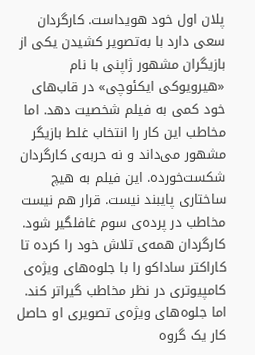پلان اول خود هویداست. کارگردان سعی دارد با به‌تصویر کشیدن یکی از بازیگران مشهور ژاپنی با نام «هیرویوکی ایکئوچی» در قاب‌های خود کمی به فیلم شخصیت دهد. اما مخاطب این کار را انتخاب غلط بازیگر مشهور می‌داند و نه حربه‌ی کارگردان شکست‌خورده. این فیلم به هیچ ساختاری پایبند نیست. قرار هم نیست مخاطب در پرده‌ی سوم غافلگیر شود. کارگردان همه‌ی تلاش خود را کرده تا کاراکتر ساداکو را با جلوه‌های ویژه‌ی کامپیوتری در نظر مخاطب گیراتر کند. اما جلوه‌های ویژه‌ی تصویری او حاصل کار یک گروه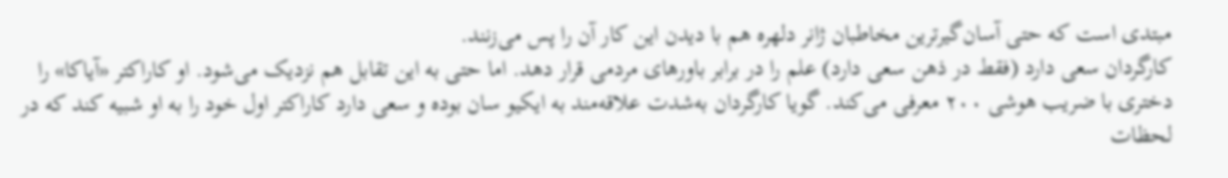مبتدی است که حتی آسان‌گیرترین مخاطبان ژانر دلهره هم با دیدن این کار آن را پس می‌زنند.
کارگردان سعی دارد (فقط در ذهن سعی دارد) علم را در برابر باورهای مردمی قرار دهد. اما حتی به این تقابل هم نزدیک می‌شود. او کاراکتر «آیاکا» را دختری با ضریب هوشی ۲۰۰ معرفی می‌کند. گویا کارگردان به‌شدت علاقه‌مند به ایکیو سان بوده و سعی دارد کاراکتر اول خود را به او شبیه کند که در لحظات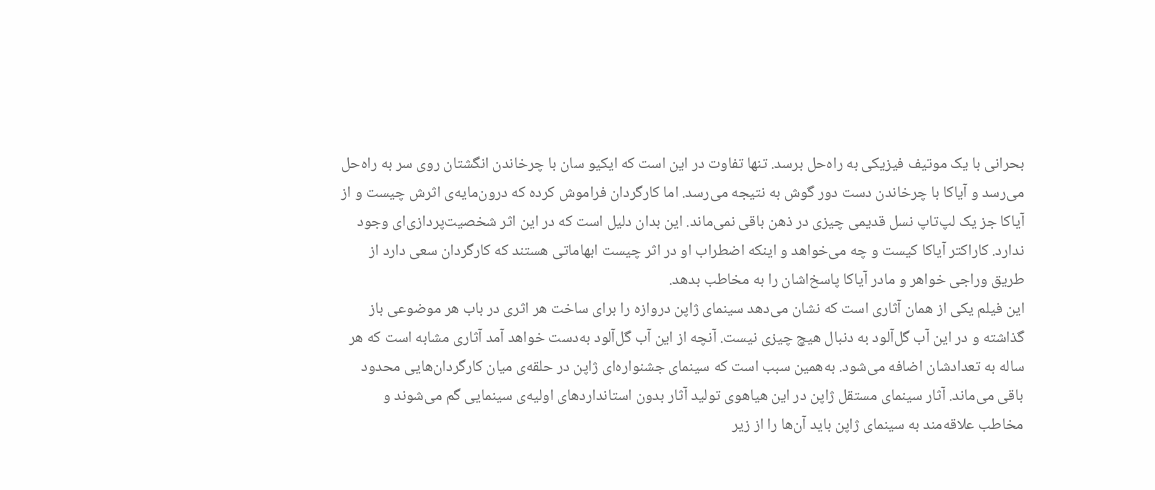بحرانی با یک موتیف فیزیکی به راه‌حل برسد. تنها تفاوت در این است که ایکیو سان با چرخاندن انگشتان روی سر به راه‌حل می‌رسد و آیاکا با چرخاندن دست دور گوش به نتیجه می‌رسد. اما کارگردان فراموش کرده که درون‌مایه‌ی اثرش چیست و از آیاکا جز یک لپ‌تاپ نسل قدیمی چیزی در ذهن باقی نمی‌ماند. این بدان دلیل است که در این اثر شخصیت‌پردازی‌ای وجود ندارد. کاراکتر آیاکا کیست و چه می‌خواهد و اینکه اضطراب او در اثر چیست ابهاماتی هستند که کارگردان سعی دارد از طریق وراجی خواهر و مادر آیاکا پاسخ‌اشان را به مخاطب بدهد.
این فیلم یکی از همان آثاری است که نشان می‌دهد سینمای ژاپن دروازه را برای ساخت هر اثری در باب هر موضوعی باز گذاشته و در این آب گل‌آلود به دنبال هیچ چیزی نیست. آنچه از این آب گل‌آلود به‌دست خواهد آمد آثاری مشابه است که هر ساله به تعدادشان اضافه می‌شود. به‌همین سبب است که سینمای جشنواره‌ای ژاپن در حلقه‌ی میان کارگردان‌هایی محدود باقی می‌ماند. آثار سینمای مستقل ژاپن در این هیاهوی تولید آثار بدون استانداردهای اولیه‌ی سینمایی گم می‌شوند و مخاطب علاقه‌مند به سینمای ژاپن باید آن‌ها را از زیر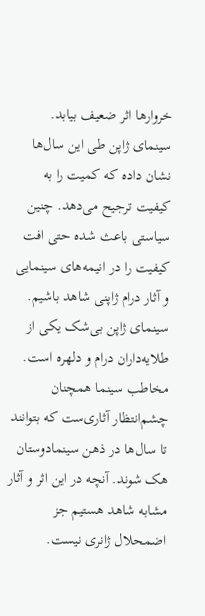خروارها اثر ضعیف بیابد. سینمای ژاپن طی این سال‌ها نشان داده که کمیت را به کیفیت ترجیح می‌دهد. چنین سیاستی باعث شده حتی افت کیفیت را در انیمه‌های سینمایی و آثار درام ژاپنی شاهد باشیم. سینمای ژاپن بی‌شک یکی از طلایه‌داران درام و دلهره است. مخاطب سینما همچنان چشم‌انتظار آثاری‌ست که بتوانند تا سال‌ها در ذهن سینمادوستان هک شوند. آنچه در این اثر و آثار مشابه شاهد هستیم جز اضمحلال ژانری نیست.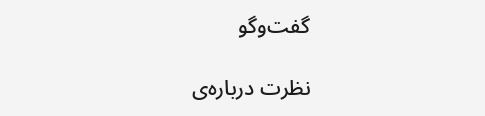گفت‌وگو

نظرت درباره‌ی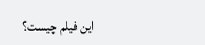این فیلم چیست؟